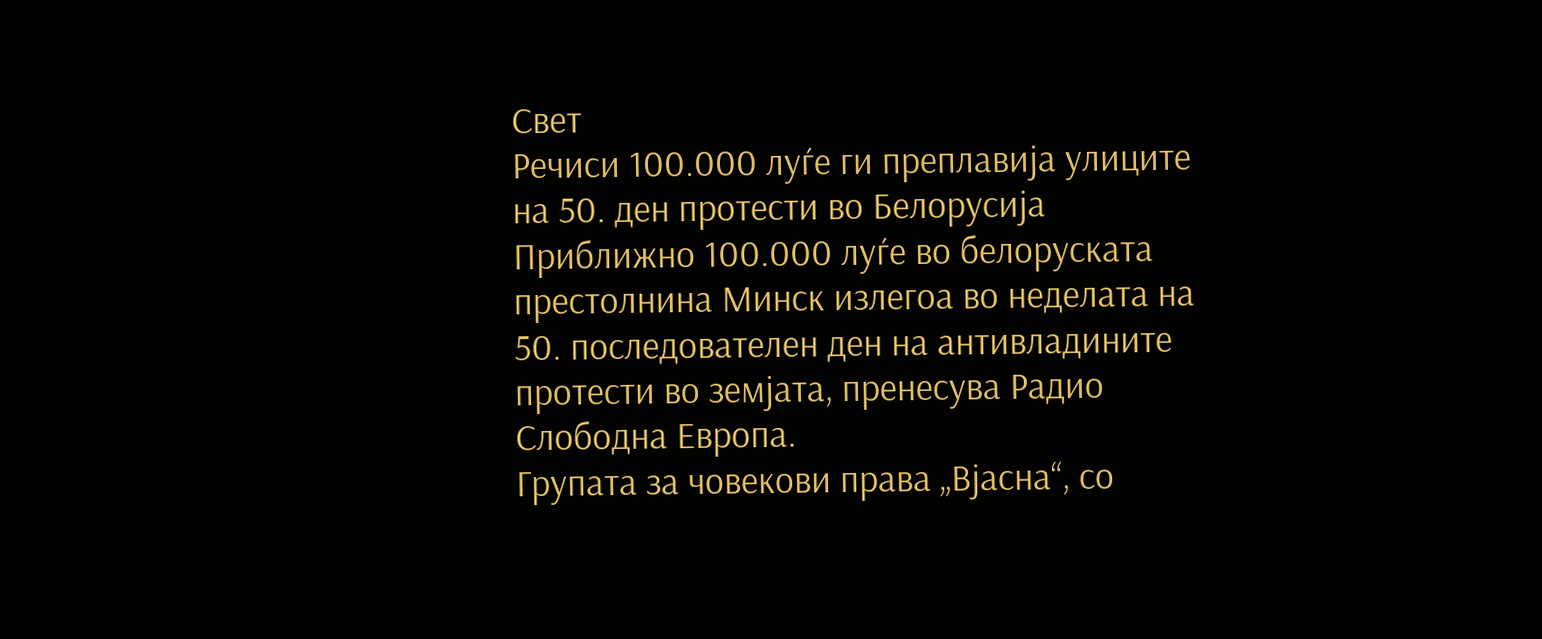Свет
Речиси 100.000 луѓе ги преплавија улиците на 50. ден протести во Белорусија
Приближно 100.000 луѓе во белоруската престолнина Минск излегоа во неделата на 50. последователен ден на антивладините протести во земјата, пренесува Радио Слободна Европа.
Групата за човекови права „Вјасна“, со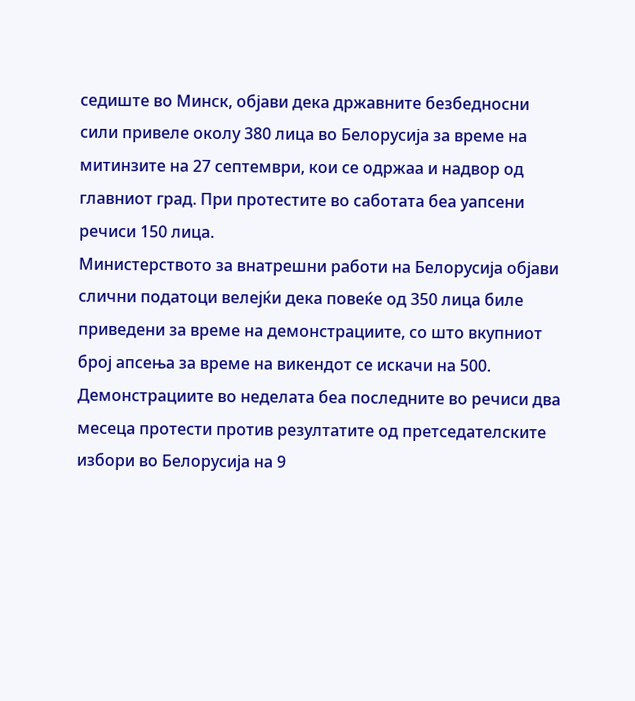седиште во Минск, објави дека државните безбедносни сили привеле околу 380 лица во Белорусија за време на митинзите на 27 септември, кои се одржаа и надвор од главниот град. При протестите во саботата беа уапсени речиси 150 лица.
Министерството за внатрешни работи на Белорусија објави слични податоци велејќи дека повеќе од 350 лица биле приведени за време на демонстрациите, со што вкупниот број апсења за време на викендот се искачи на 500.
Демонстрациите во неделата беа последните во речиси два месеца протести против резултатите од претседателските избори во Белорусија на 9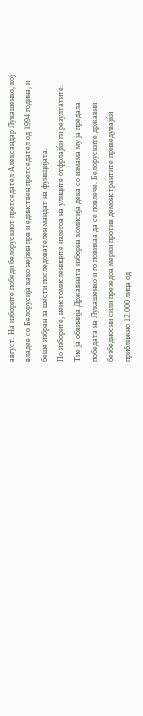август. На изборите победи белорускиот претседател Александар Лукашенко, кој владее со Белорусија како нејзин прв и единствен претседател од 1994 година, и беше избран за шести последователен мандат на функцијата.
По изборите, неистомислениците излегоа на улиците отфрлајќи ги резултатите. Тие ја обвинија Државната изборна комисија дека со измама му ја предала победата на Лукашенко и го повикаа да се повлече. Белоруските државни безбедносни сили презедоа мерки против демонстрантите приведувајќи приближно 12.000 лица од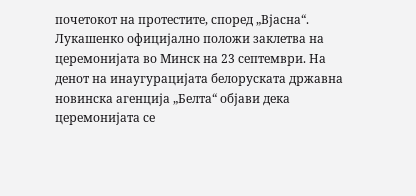почетокот на протестите, според „Вјасна“.
Лукашенко официјално положи заклетва на церемонијата во Минск на 23 септември. На денот на инаугурацијата белоруската државна новинска агенција „Белта“ објави дека церемонијата се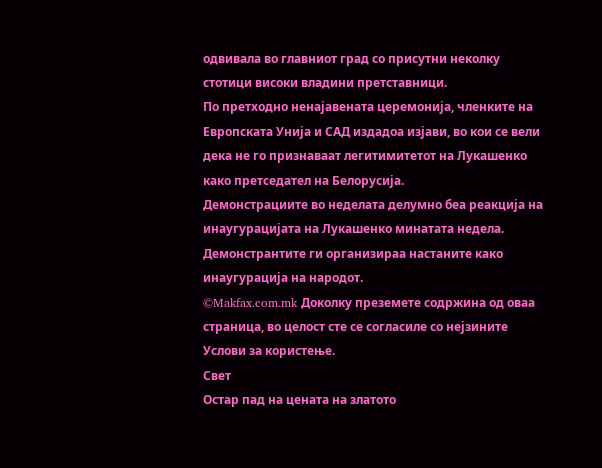одвивала во главниот град со присутни неколку стотици високи владини претставници.
По претходно ненајавената церемонија, членките на Европската Унија и САД издадоа изјави, во кои се вели дека не го признаваат легитимитетот на Лукашенко како претседател на Белорусија.
Демонстрациите во неделата делумно беа реакција на инаугурацијата на Лукашенко минатата недела. Демонстрантите ги организираа настаните како инаугурација на народот.
©Makfax.com.mk Доколку преземете содржина од оваа страница, во целост сте се согласиле со нејзините Услови за користење.
Свет
Остар пад на цената на златото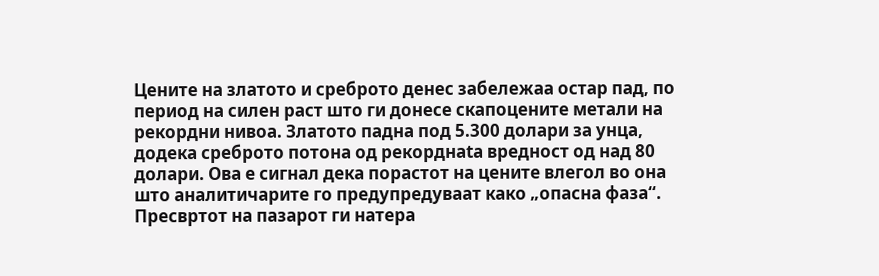Цените на златото и среброто денес забележаа остар пад, по период на силен раст што ги донесе скапоцените метали на рекордни нивоа. Златото падна под 5.300 долари за унца, додека среброто потона од рекорднаta вредност од над 80 долари. Ова е сигнал дека порастот на цените влегол во она што аналитичарите го предупредуваат како „опасна фаза“.
Пресвртот на пазарот ги натера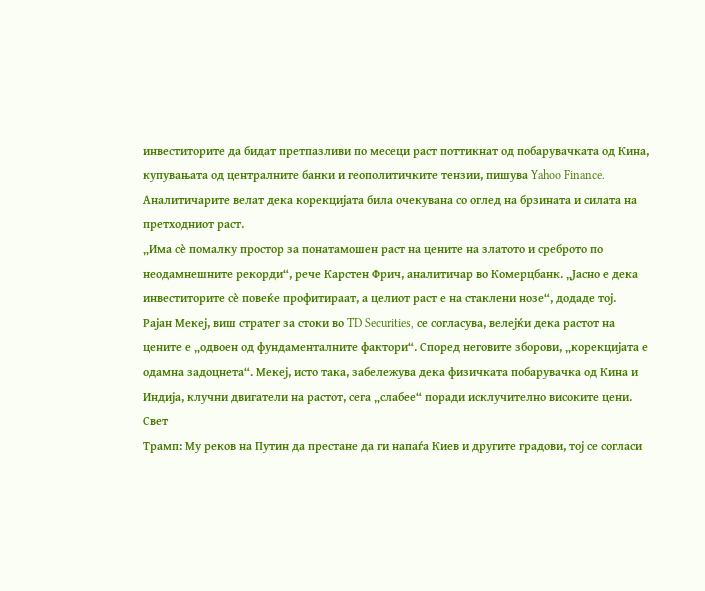инвеститорите да бидат претпазливи по месеци раст поттикнат од побарувачката од Кина, купувањата од централните банки и геополитичките тензии, пишува Yahoo Finance.
Аналитичарите велат дека корекцијата била очекувана со оглед на брзината и силата на претходниот раст.
„Има сè помалку простор за понатамошен раст на цените на златото и среброто по неодамнешните рекорди“, рече Карстен Фрич, аналитичар во Комерцбанк. „Јасно е дека инвеститорите сè повеќе профитираат, а целиот раст е на стаклени нозе“, додаде тој.
Рајан Мекеј, виш стратег за стоки во TD Securities, се согласува, велејќи дека растот на цените е „одвоен од фундаменталните фактори“. Според неговите зборови, „корекцијата е одамна задоцнета“. Мекеј, исто така, забележува дека физичката побарувачка од Кина и Индија, клучни двигатели на растот, сега „слабее“ поради исклучително високите цени.
Свет
Трамп: Му реков на Путин да престане да ги напаѓа Киев и другите градови, тој се согласи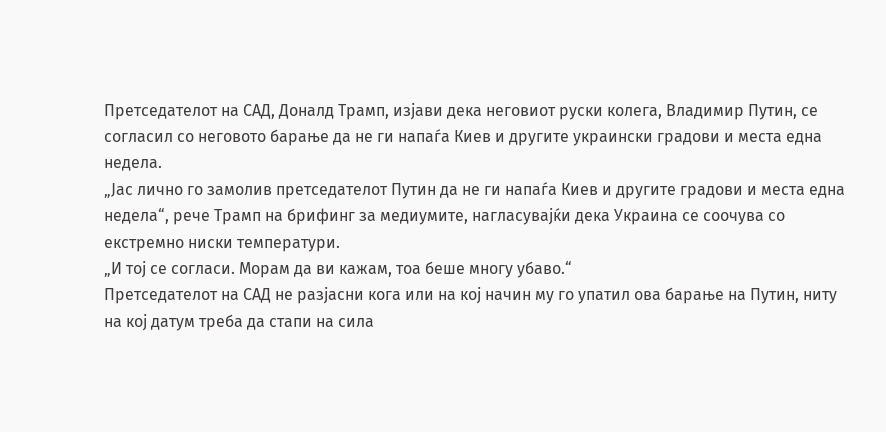Претседателот на САД, Доналд Трамп, изјави дека неговиот руски колега, Владимир Путин, се согласил со неговото барање да не ги напаѓа Киев и другите украински градови и места една недела.
„Јас лично го замолив претседателот Путин да не ги напаѓа Киев и другите градови и места една недела“, рече Трамп на брифинг за медиумите, нагласувајќи дека Украина се соочува со екстремно ниски температури.
„И тој се согласи. Морам да ви кажам, тоа беше многу убаво.“
Претседателот на САД не разјасни кога или на кој начин му го упатил ова барање на Путин, ниту на кој датум треба да стапи на сила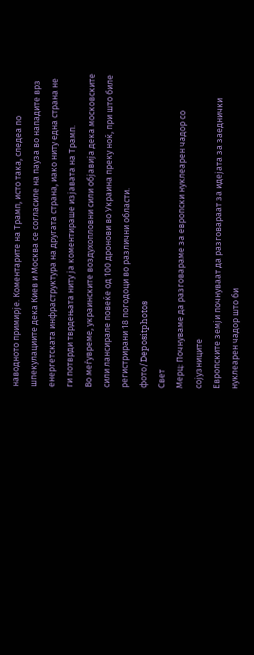наводното примирје. Коментарите на Трамп, исто така, следеа по шпекулациите дека Киев и Москва се согласиле на пауза во нападите врз енергетската инфраструктура на другата страна, иако ниту една страна не ги потврди тврдењата ниту ја коментираше изјавата на Трамп.
Во меѓувреме, украинските воздухопловни сили објавија дека московските сили лансирале повеќе од 100 дронови во Украина преку ноќ, при што биле регистрирани 18 погодоци во различни области.
фото/Depositphotos
Свет
Мерц: Почнуваме да разговараме за европски нуклеарен чадор со сојузниците
Европските земји почнуваат да разговараат за идејата за заеднички нуклеарен чадор што би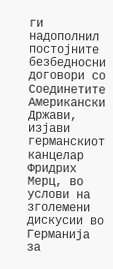ги надополнил постојните безбедносни договори со Соединетите Американски Држави, изјави германскиот канцелар Фридрих Мерц, во услови на зголемени дискусии во Германија за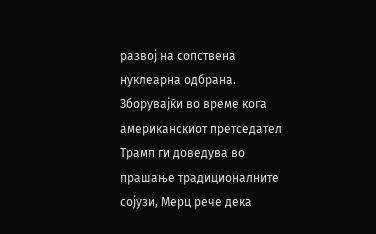развој на сопствена нуклеарна одбрана.
Зборувајќи во време кога американскиот претседател Трамп ги доведува во прашање традиционалните сојузи, Мерц рече дека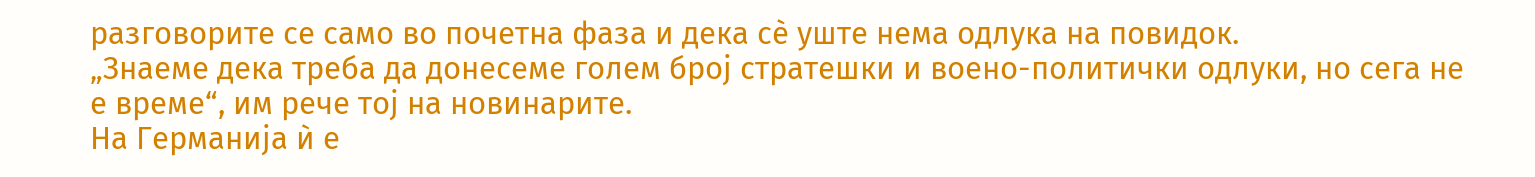разговорите се само во почетна фаза и дека сè уште нема одлука на повидок.
„Знаеме дека треба да донесеме голем број стратешки и воено-политички одлуки, но сега не е време“, им рече тој на новинарите.
На Германија ѝ е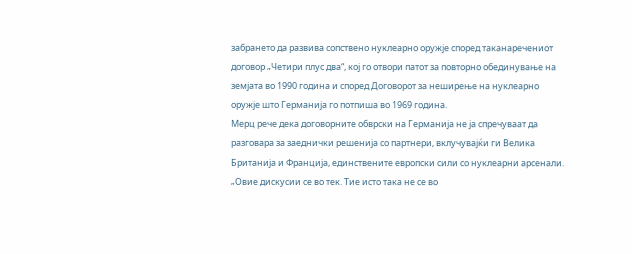забрането да развива сопствено нуклеарно оружје според таканаречениот договор „Четири плус два“, кој го отвори патот за повторно обединување на земјата во 1990 година и според Договорот за неширење на нуклеарно оружје што Германија го потпиша во 1969 година.
Мерц рече дека договорните обврски на Германија не ја спречуваат да разговара за заеднички решенија со партнери, вклучувајќи ги Велика Британија и Франција, единствените европски сили со нуклеарни арсенали.
„Овие дискусии се во тек. Тие исто така не се во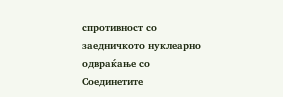спротивност со заедничкото нуклеарно одвраќање со Соединетите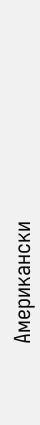Американски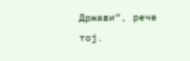Држави“, рече тој.